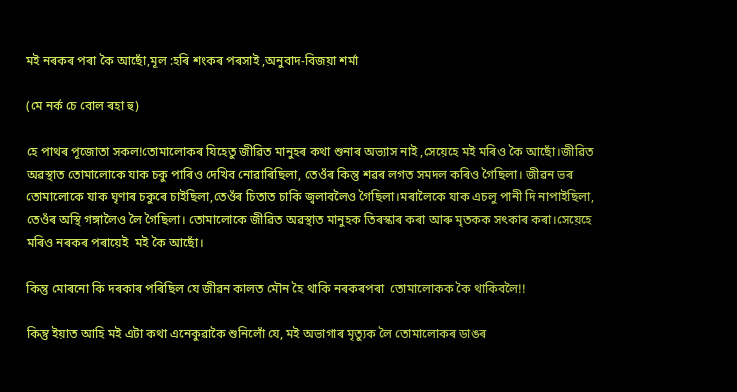মই নৰকৰ পৰা কৈ আছোঁ,মূল :হৰি শংকৰ পৰসাই ,অনুবাদ-বিজয়া শর্মা

(মে নৰ্ক চে বোল ৰহা হু)

হে পাথৰ পূজোতা সকল!তোমালোকৰ যিহেতু জীৱিত মানুহৰ কথা শুনাৰ অভ্যাস নাই ,সেয়েহে মই মৰিও কৈ আছোঁ।জীৱিত অৱস্থাত তোমালোকে যাক চকু পাৰিও দেখিব নোৱাৰিছিলা, তেওঁৰ কিন্তু শৱৰ লগত সমদল কৰিও গৈছিলা। জীৱন ভৰ তোমালোকে যাক ঘৃণাৰ চকুৰে চাইছিলা,তেওঁৰ চিতাত চাকি জ্বলাবলৈও গৈছিলা।মৰালৈকে যাক এচলু পানী দি নাপাইছিলা, তেওঁৰ অস্থি গঙ্গালৈও লৈ গৈছিলা। তোমালোকে জীৱিত অৱস্থাত মানুহক তিৰস্কাৰ কৰা আৰু মৃতকক সৎকাৰ কৰা।সেয়েহে মৰিও নৰকৰ পৰায়েই  মই কৈ আছোঁ।

কিন্তু মোৰনো কি দৰকাৰ পৰিছিল যে জীৱন কালত মৌন হৈ থাকি নৰকৰপৰা  তোমালোকক কৈ থাকিবলৈ!!

কিন্তু ইয়াত আহি মই এটা কথা এনেকুৱাকৈ শুনিলোঁ যে, মই অভাগাৰ মৃত্যুক লৈ তোমালোকৰ ডাঙৰ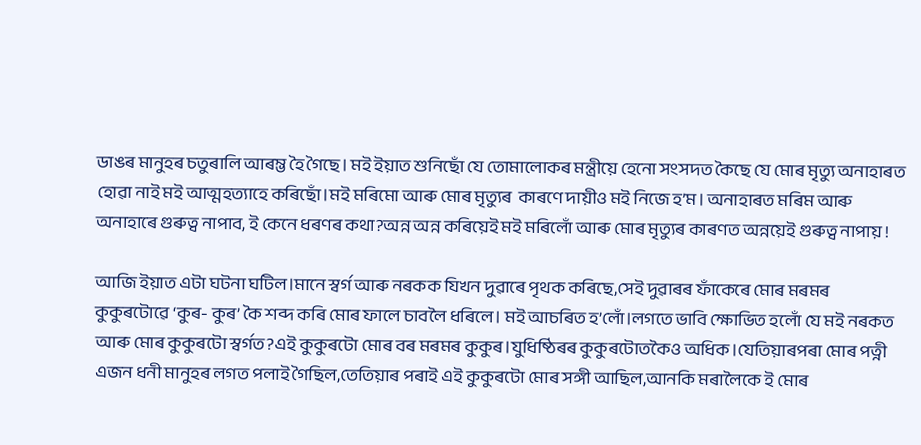ডাঙৰ মানুহৰ চতুৰালি আৰম্ভ হৈ গৈছে। মই ইয়াত শুনিছোঁ যে তোমালোকৰ মন্ত্রীয়ে হেনো সংসদত কৈছে যে মোৰ মৃত্যু অনাহাৰত  হোৱা নাই মই আত্মহত্যাহে কৰিছোঁ।মই মৰিমো আৰু মোৰ মৃত্যুৰ  কাৰণে দায়ীও মই নিজে হ’ম। অনাহাৰত মৰিম আৰু অনাহাৰে গুৰুত্ব নাপাব, ই কেনে ধৰণৰ কথা?অন্ন অন্ন কৰিয়েই মই মৰিলোঁ আৰু মোৰ মৃত্যুৰ কাৰণত অন্নয়েই গুৰুত্ব নাপায় !

আজি ইয়াত এটা ঘটনা ঘটিল।মানে স্বর্গ আৰু নৰকক যিখন দুৱাৰে পৃথক কৰিছে,সেই দুৱাৰৰ ফাঁকেৰে মোৰ মৰমৰ কুকুৰটোৱে ‘কুৰ- কুৰ’ কৈ শব্দ কৰি মোৰ ফালে চাবলৈ ধৰিলে। মই আচৰিত হ’লোঁ।লগতে ভাবি ক্ষোভিত হলোঁ যে মই নৰকত আৰু মোৰ কুকুৰটো স্বর্গত?এই কুকুৰটো মোৰ বৰ মৰমৰ কুকুৰ।যুধিষ্ঠিৰৰ কুকুৰটোতকৈও অধিক।যেতিয়াৰপৰা মোৰ পত্নী এজন ধনী মানুহৰ লগত পলাই গৈছিল,তেতিয়াৰ পৰাই এই কুকুৰটো মোৰ সঙ্গী আছিল,আনকি মৰালৈকে ই মোৰ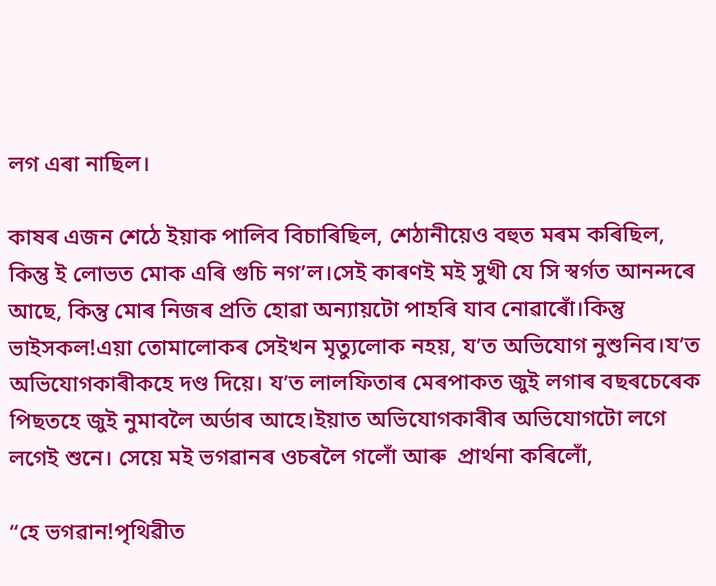লগ এৰা নাছিল।

কাষৰ এজন শেঠে ইয়াক পালিব বিচাৰিছিল, শেঠানীয়েও বহুত মৰম কৰিছিল, কিন্তু ই লোভত মোক এৰি গুচি নগ’ল।সেই কাৰণই মই সুখী যে সি স্বর্গত আনন্দৰে আছে, কিন্তু মোৰ নিজৰ প্রতি হোৱা অন্যায়টো পাহৰি যাব নোৱাৰোঁ।কিন্তু ভাইসকল!এয়া তোমালোকৰ সেইখন মৃত্যুলোক নহয়, য’ত অভিযোগ নুশুনিব।য’ত অভিযোগকাৰীকহে দণ্ড দিয়ে। য’ত লালফিতাৰ মেৰপাকত জুই লগাৰ বছৰচেৰেক পিছতহে জুই নুমাবলৈ অর্ডাৰ আহে।ইয়াত অভিযোগকাৰীৰ অভিযোগটো লগে লগেই শুনে। সেয়ে মই ভগৱানৰ ওচৰলৈ গলোঁ আৰু  প্ৰার্থনা কৰিলোঁ,

“হে ভগৱান!পৃথিৱীত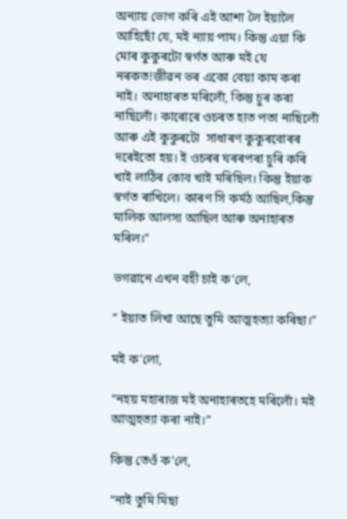অন্যায় ভোগ কৰি এই আশা লৈ ইয়ালৈ আহিছোঁ যে, মই ন্যায় পাম। কিন্তু এয়া কি মোৰ কুকুৰটো স্বর্গত আৰু মই যে নৰকত!জীৱন ভৰ একো বেয়া কাম কৰা নাই। অনাহাৰত মৰিলোঁ, কিন্তু চুৰ কৰা নাছিলোঁ। কাৰোৰে ওচৰত হাত পতা নাছিলোঁ আৰু এই কুকুৰটো  সাধাৰণ কুকুৰবোৰৰ দৰেইতো হয়। ই ওচৰৰ ঘৰৰপৰা চুৰি কৰি খাই লাঠিৰ কোব খাই মৰিছিল। কিন্তু ইয়াক  স্বর্গত ৰাখিলে। কাৰণ সি কর্মঠ আছিল,কিন্তু মালিক আলস্য আছিল আৰু অনাহাৰত মৰিল।”

ভগৱানে এখন বহী চাই ক’লে,

” ইয়াত লিখা আছে তুমি আত্মহত্যা কৰিছা।”

মই ক’লো,

“নহয় মহাৰাজ মই অনাহাৰতহে মৰিলোঁ। মই আত্মহত্যা কৰা নাই।”

কিন্তু তেওঁ ক’লে,

“নাই তুমি মিছা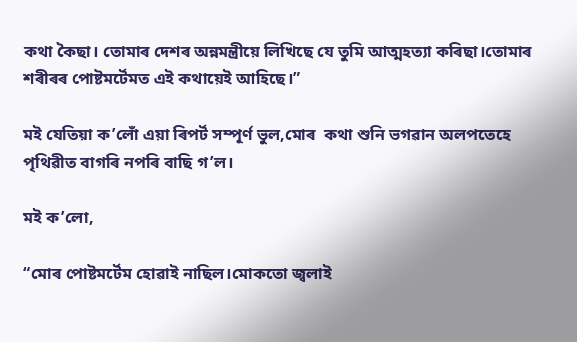কথা কৈছা। তোমাৰ দেশৰ অন্নমন্ত্রীয়ে লিখিছে যে তুমি আত্মহত্যা কৰিছা।তোমাৰ শৰীৰৰ পোষ্টমৰ্টেমত এই কথায়েই আহিছে।”

মই যেতিয়া ক’লোঁ এয়া ৰিপর্ট সম্পূর্ণ ভুল,মোৰ  কথা শুনি ভগৱান অলপতেহে পৃথিৱীত বাগৰি নপৰি বাছি গ’ল।

মই ক’লো,

“মোৰ পোষ্টমৰ্টেম হোৱাই নাছিল।মোকতো জ্বলাই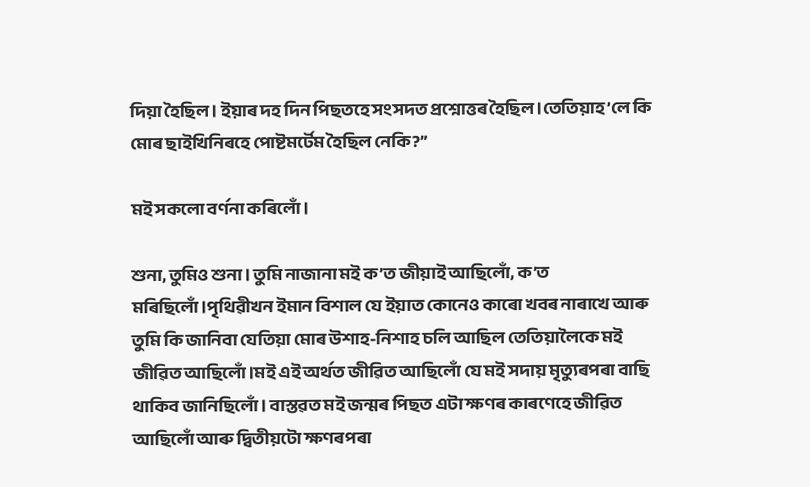দিয়া হৈছিল। ইয়াৰ দহ দিন পিছতহে সংসদত প্রশ্নোত্তৰ হৈছিল।তেতিয়াহ’লে কি মোৰ ছাইখিনিৰহে পোষ্টমৰ্টেম হৈছিল নেকি?”

মই সকলো বর্ণনা কৰিলোঁ।

শুনা, তুমিও শুনা। তুমি নাজানা মই ক’ত জীয়াই আছিলোঁ, ক’ত মৰিছিলোঁ।পৃথিৱীখন ইমান বিশাল যে ইয়াত কোনেও কাৰো খবৰ নাৰাখে আৰু তুমি কি জানিবা যেতিয়া মোৰ উশাহ-নিশাহ চলি আছিল তেতিয়ালৈকে মই জীৱিত আছিলোঁ।মই এই অৰ্থত জীৱিত আছিলোঁ যে মই সদায় মৃত্যুৰপৰা বাছি থাকিব জানিছিলোঁ। বাস্তৱত মই জন্মৰ পিছত এটা ক্ষণৰ কাৰণেহে জীৱিত আছিলোঁ আৰু দ্বিতীয়টো ক্ষণৰপৰা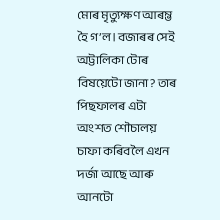মোৰ মৃত্যুক্ষণ আৰম্ভ হৈ গ’ল। বজাৰৰ সেই অট্টালিকা টোৰ বিষয়েটো জানা? তাৰ পিছফালৰ এটা অংশত শৌচালয় চাফা কৰিবলৈ এখন দর্জা আছে আৰু আনটো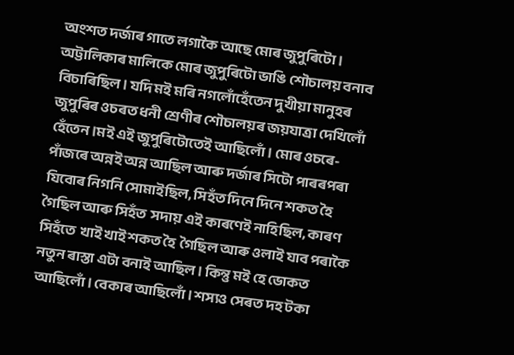অংশত দর্জাৰ গাতে লগাকৈ আছে মোৰ জুপুৰিটো। অট্টালিকাৰ মালিকে মোৰ জুপুৰিটো ভাঙি শৌচালয় বনাব বিচাৰিছিল। যদি মই মৰি নগলোঁহেঁতেন দুখীয়া মানুহৰ জুপুৰিৰ ওচৰত ধনী শ্রেণীৰ শৌচালয়ৰ জয়যাত্রা দেখিলোঁ হেঁতেন।মই এই জুপুৰিটোতেই আছিলোঁ। মোৰ ওচৰে-পাঁজৰে অন্নই অন্ন আছিল আৰু দৰ্জাৰ সিটো পাৰৰপৰা যিবোৰ নিগনি সোমাইছিল, সিহঁত দিনে দিনে শকত হৈ গৈছিল আৰু সিহঁত  সদায় এই কাৰণেই নাহিছিল, কাৰণ সিহঁতে  খাই খাই শকত হৈ  গৈছিল আৰু ওলাই যাব পৰাকৈ নতুন ৰাস্তা এটা বনাই আছিল। কিন্তু মই হে ভোকত আছিলোঁ। বেকাৰ আছিলোঁ। শস্যও সেৰত দহ টকা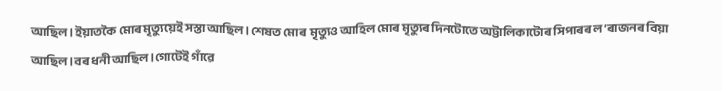আছিল।ইয়াতকৈ মোৰ মৃত্যুয়েই সস্তা আছিল।শেষত মোৰ  মৃত্যুও আহিল মোৰ মৃত্যুৰ দিনটোতে অট্টালিকাটোৰ সিপাৰৰ ল’ৰাজনৰ বিয়া আছিল।বৰ ধনী আছিল।গোটেই গাঁৱে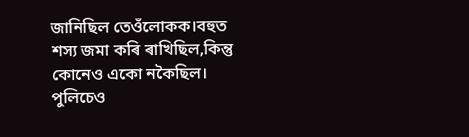জানিছিল তেওঁলোকক।বহুত শস্য জমা কৰি ৰাখিছিল,কিন্তু কোনেও একো নকৈছিল।  পুলিচেও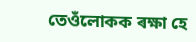তেওঁলোকক ৰক্ষা হে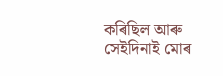কৰিছিল আৰু সেইদিনাই মোৰ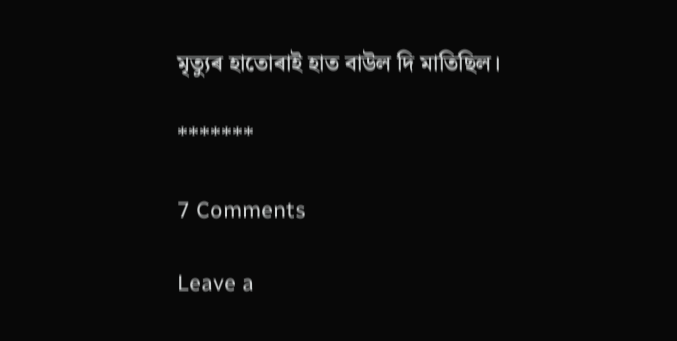মৃত্যুৰ হাতোৰাই হাত বাউল দি মাতিছিল।

*******

7 Comments

Leave a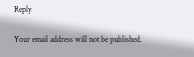Reply

Your email address will not be published.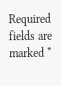Required fields are marked *